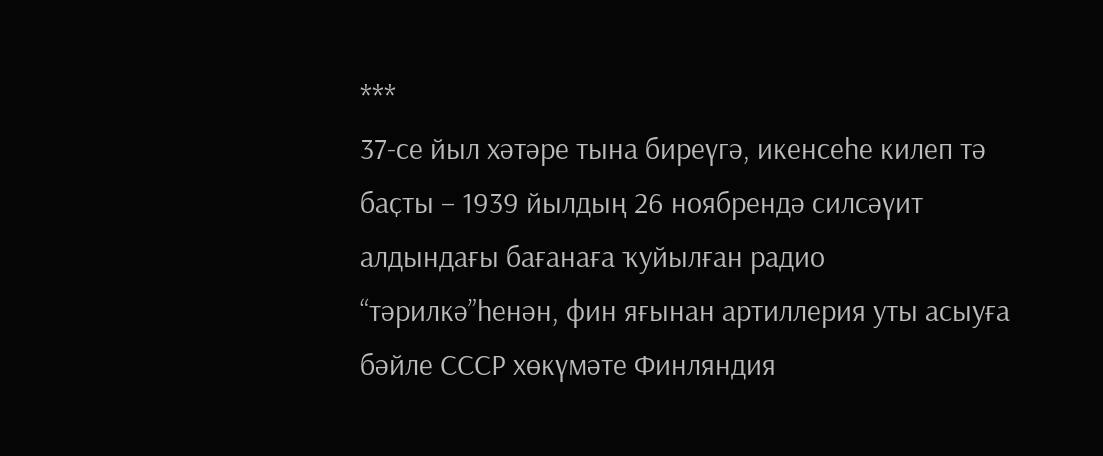***
37-се йыл хәтәре тына биреүгә, икенсеһе килеп тә баҫты – 1939 йылдың 26 ноябрендә силсәүит алдындағы бағанаға ҡуйылған радио “тәрилкә”һенән, фин яғынан артиллерия уты асыуға бәйле СССР хөкүмәте Финляндия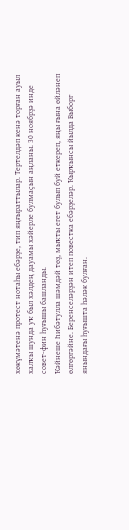хөкүмәтенә протест нотаһы ебәрҙе, тип яңғыраттылар. Тертелдәп кенә торған ауыл халҡы шунда уҡ был хәлдең дауамы хәйерле булмаҫын аңланы. 30 ноябрҙә инде совет-фин һуғышы башланды.
Ҡәйнеше Һибәтулла шәмдәй төҙ, мыҡты егет булып буй еткереп, яңы ғына өйләнеп өлгөргәйне. Беренселәрҙән итеп повестка ебәрҙеләр. Ҡырҡынсы йылда Выборг янындағы һуғышта һәләк булған.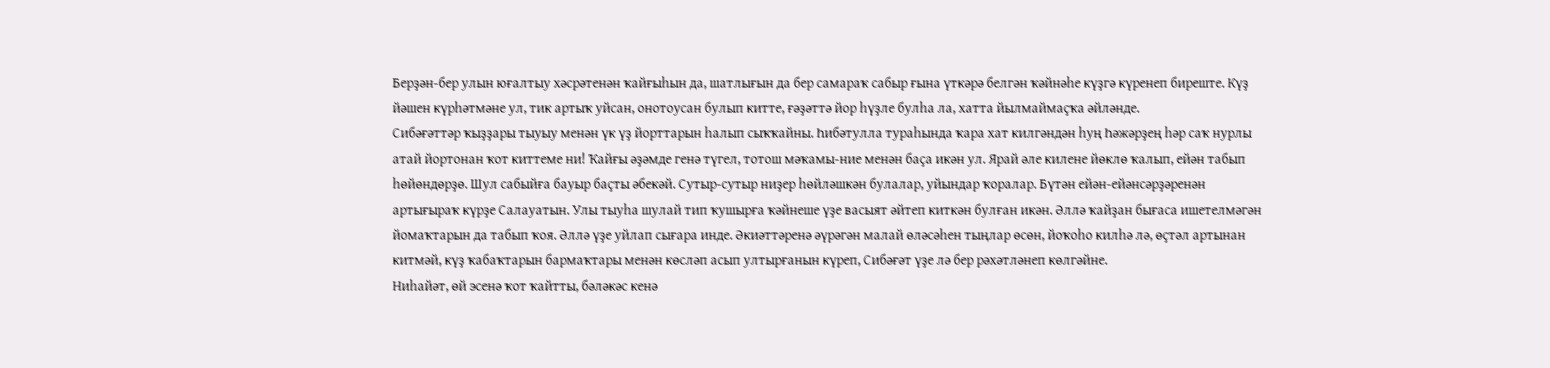Берҙән-бер улын юғалтыу хәсрәтенән ҡайғыһын да, шатлығын да бер самараҡ сабыр ғына үткәрә белгән ҡәйнәһе күҙгә күренеп биреште. Күҙ йәшен күрһәтмәне ул, тик артыҡ уйсан, онотоусан булып китте, ғәҙәттә йор һүҙле булһа ла, хатта йылмаймаҫҡа әйләнде.
Сибәғәттәр ҡыҙҙары тыуыу менән үк үҙ йорттарын һалып сыҡҡайны. Һибәтулла тураһында ҡара хат килгәндән һуң Һәжәрҙең һәр саҡ нурлы атай йортонан ҡот киттеме ни! Ҡайғы әҙәмде генә түгел, тотош мәҡамы-ние менән баҫа икән ул. Ярай әле килене йөклө ҡалып, ейән табып һөйөндөрҙө. Шул сабыйға бауыр баҫты әбекәй. Сутыр-сутыр ниҙер һөйләшкән булалар, уйындар ҡоралар. Бүтән ейән-ейәнсәрҙәренән артығыраҡ күрҙе Салауатын. Улы тыуһа шулай тип ҡушырға ҡәйнеше үҙе васыят әйтеп киткән булған икән. Әллә ҡайҙан бығаса ишетелмәгән йомаҡтарын да табып ҡоя. Әллә үҙе уйлап сығара инде. Әкиәттәренә әүрәгән малай өләсәһен тыңлар өсөн, йоҡоһо килһә лә, өҫтәл артынан китмәй, күҙ ҡабаҡтарын бармаҡтары менән көсләп асып ултырғанын күреп, Сибәғәт үҙе лә бер рәхәтләнеп көлгәйне.
Ниһайәт, өй эсенә ҡот ҡайтты, бәләкәс кенә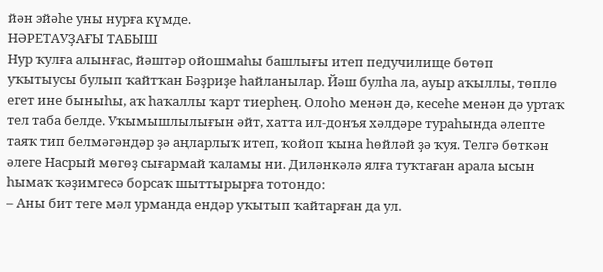йән эйәһе уны нурға күмде.
НӘРЕТАУҘАҒЫ ТАБЫШ
Нур ҡулға алынғас, йәштәр ойошмаһы башлығы итеп педучилище бөтөп уҡытыусы булып ҡайтҡан Бәҙриҙе һайланылар. Йәш булһа ла, ауыр аҡыллы, төплө егет ине быныһы, аҡ һаҡаллы ҡарт тиерһең. Олоһо менән дә, кесеһе менән дә уртаҡ тел таба белде. Уҡымышлылығын әйт, хатта ил-донъя хәлдәре тураһында әлепте таяҡ тип белмәгәндәр ҙә аңларлыҡ итеп, ҡойоп ҡына һөйләй ҙә ҡуя. Телгә бөткән әлеге Насрый мөгөҙ сығармай ҡаламы ни. Диләнкәлә ялға туҡтаған арала ысын һымаҡ ҡәҙимгесә борсаҡ шыттырырға тотондо:
– Аны бит теге мәл урманда ендәр уҡытып ҡайтарған да ул.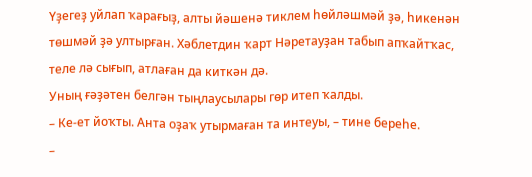Үҙегеҙ уйлап ҡарағыҙ, алты йәшенә тиклем һөйләшмәй ҙә, һикенән төшмәй ҙә ултырған. Хәблетдин ҡарт Нәретауҙан табып апҡайтҡас, теле лә сығып, атлаған да киткән дә.
Уның ғәҙәтен белгән тыңлаусылары гөр итеп ҡалды.
– Ке-ет йоҡты. Анта оҙаҡ утырмаған та интеуы, – тине береһе.
–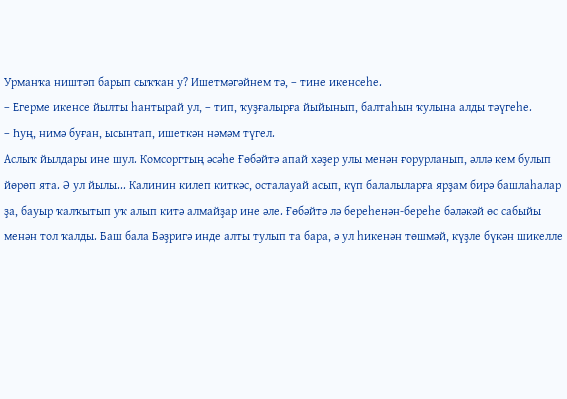Урманҡа ништәп барып сыҡҡан у? Ишетмәгәйнем тә, – тине икенсеһе.
– Егерме икенсе йылты һантырай ул, – тип, ҡуҙғалырға йыйынып, балтаһын ҡулына алды тәүгеһе.
– Һуң, нимә буған, ысынтап, ишеткән нәмәм түгел.
Аслыҡ йылдары ине шул. Комсоргтың әсәһе Ғөбәйтә апай хәҙер улы менән ғорурланып, әллә кем булып йөрөп ята. Ә ул йылы... Калинин килеп киткәс, осталауай асып, күп балалыларға ярҙам бирә башлаһалар ҙа, бауыр ҡалҡытып уҡ алып китә алмайҙар ине әле. Ғөбәйтә лә береһенән-береһе бәләкәй өс сабыйы менән тол ҡалды. Баш бала Бәҙригә инде алты тулып та бара, ә ул һикенән төшмәй, күҙле бүкән шикелле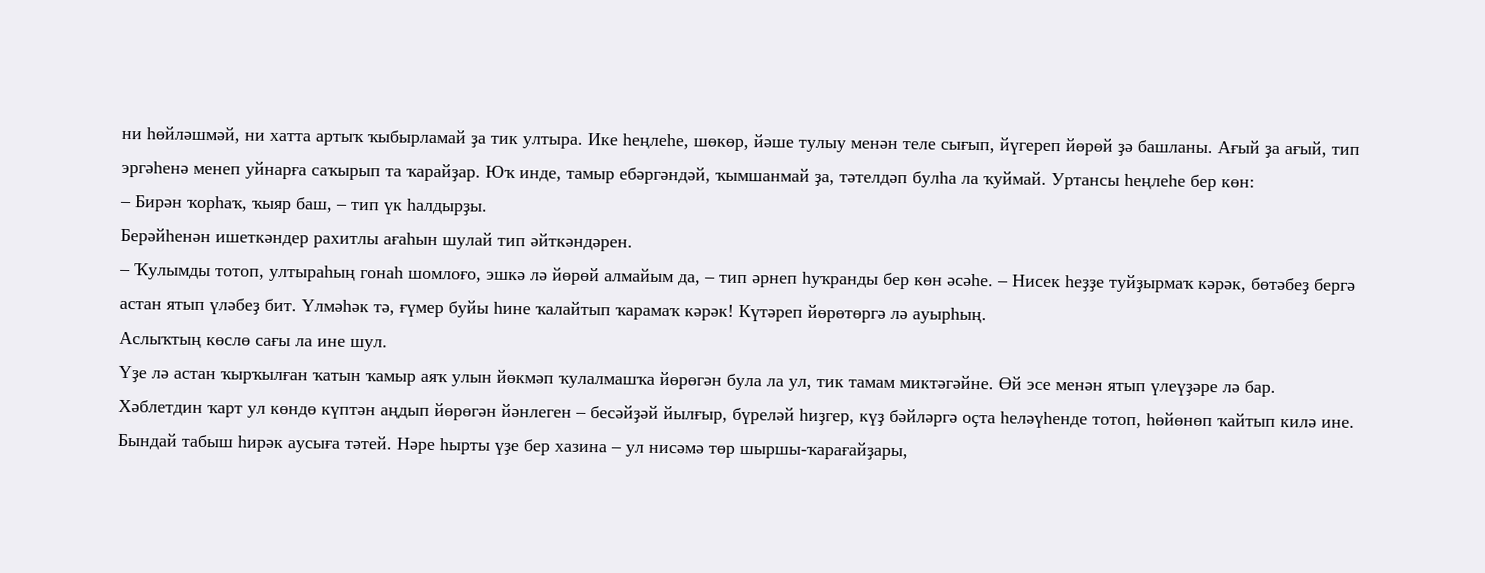ни һөйләшмәй, ни хатта артыҡ ҡыбырламай ҙа тик ултыра. Ике һеңлеһе, шөкөр, йәше тулыу менән теле сығып, йүгереп йөрөй ҙә башланы. Ағый ҙа ағый, тип эргәһенә менеп уйнарға саҡырып та ҡарайҙар. Юҡ инде, тамыр ебәргәндәй, ҡымшанмай ҙа, тәтелдәп булһа ла ҡуймай. Уртансы һеңлеһе бер көн:
– Бирән ҡорһаҡ, ҡыяр баш, – тип үк һалдырҙы.
Берәйһенән ишеткәндер рахитлы ағаһын шулай тип әйткәндәрен.
– Ҡулымды тотоп, ултыраһың гонаһ шомлоғо, эшкә лә йөрөй алмайым да, – тип әрнеп һуҡранды бер көн әсәһе. – Нисек һеҙҙе туйҙырмаҡ кәрәк, бөтәбеҙ бергә астан ятып үләбеҙ бит. Үлмәһәк тә, ғүмер буйы һине ҡалайтып ҡарамаҡ кәрәк! Күтәреп йөрөтөргә лә ауырһың.
Аслыҡтың көслө сағы ла ине шул.
Үҙе лә астан ҡырҡылған ҡатын ҡамыр аяҡ улын йөкмәп ҡулалмашҡа йөрөгән була ла ул, тик тамам миктәгәйне. Өй эсе менән ятып үлеүҙәре лә бар.
Хәблетдин ҡарт ул көндө күптән аңдып йөрөгән йәнлеген – бесәйҙәй йылғыр, бүреләй һиҙгер, күҙ бәйләргә оҫта һеләүһенде тотоп, һөйөнөп ҡайтып килә ине. Бындай табыш һирәк аусыға тәтей. Нәре һырты үҙе бер хазина – ул нисәмә төр шыршы-ҡарағайҙары,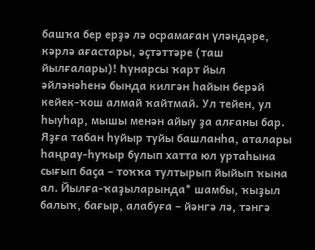башҡа бер ерҙә лә осрамаған үләндәре, кәрлә ағастары, әҫтәттәре (таш йылғалары)! Һунарсы ҡарт йыл әйләнәһенә бында килгән һайын берәй кейек-ҡош алмай ҡайтмай. Ул тейен, ул һыуһар, мышы менән айыу ҙа алғаны бар. Яҙға табан һуйыр туйы башланһа, аталары һаңрау-һуҡыр булып хатта юл уртаһына сығып баҫа – тоҡҡа тултырып йыйып ҡына ал. Йылға-ҡаҙыларында* шамбы, ҡыҙыл балыҡ, бағыр, алабуға – йәнгә лә, тәнгә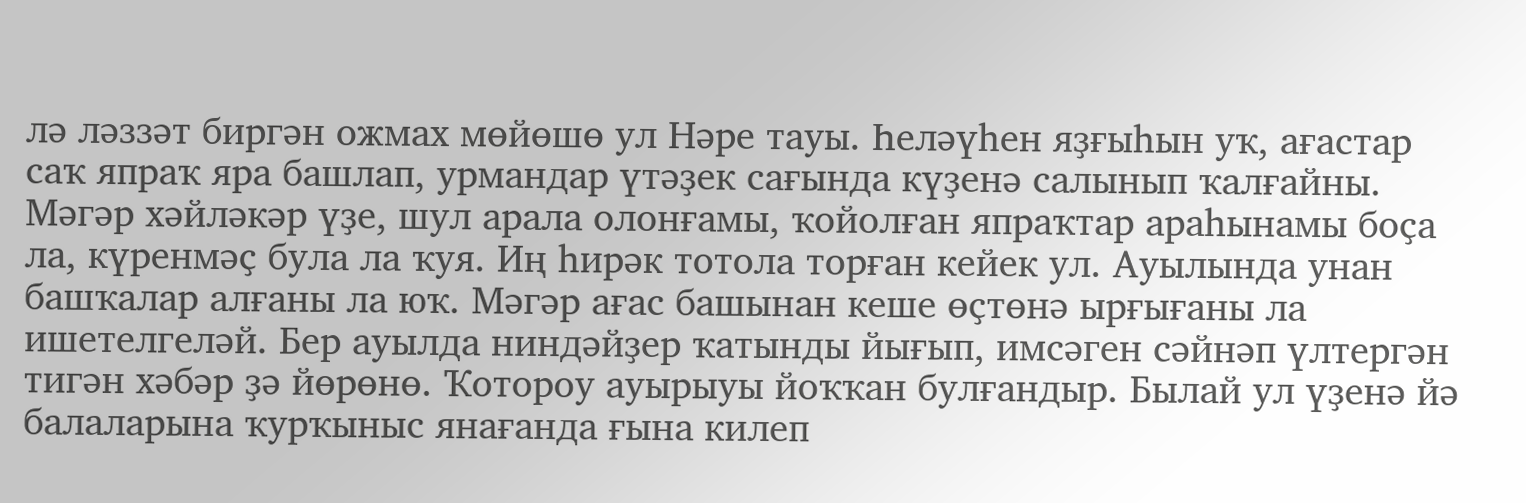лә ләззәт биргән ожмах мөйөшө ул Нәре тауы. Һеләүһен яҙғыһын уҡ, ағастар саҡ япраҡ яра башлап, урмандар үтәҙек сағында күҙенә салынып ҡалғайны. Мәгәр хәйләкәр үҙе, шул арала олонғамы, ҡойолған япраҡтар араһынамы боҫа ла, күренмәҫ була ла ҡуя. Иң һирәк тотола торған кейек ул. Ауылында унан башҡалар алғаны ла юҡ. Мәгәр ағас башынан кеше өҫтөнә ырғығаны ла ишетелгеләй. Бер ауылда ниндәйҙер ҡатынды йығып, имсәген сәйнәп үлтергән тигән хәбәр ҙә йөрөнө. Ҡотороу ауырыуы йоҡҡан булғандыр. Былай ул үҙенә йә балаларына ҡурҡыныс янағанда ғына килеп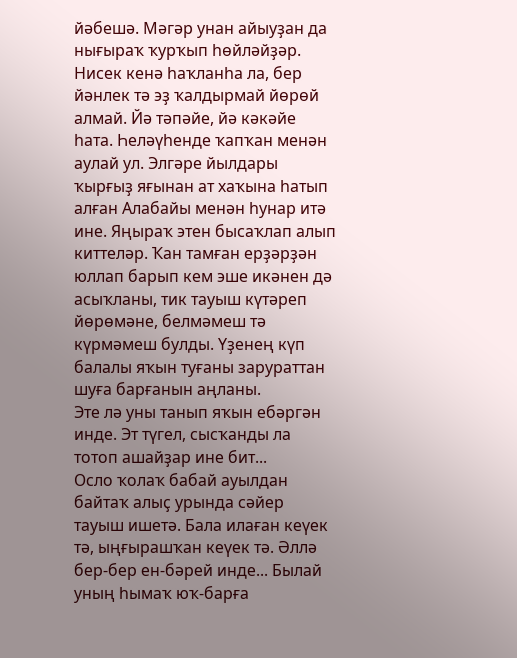йәбешә. Мәгәр унан айыуҙан да нығыраҡ ҡурҡып һөйләйҙәр.
Нисек кенә һаҡланһа ла, бер йәнлек тә эҙ ҡалдырмай йөрөй алмай. Йә тәпәйе, йә кәкәйе һата. Һеләүһенде ҡапҡан менән аулай ул. Элгәре йылдары ҡырғыҙ яғынан ат хаҡына һатып алған Алабайы менән һунар итә ине. Яңыраҡ этен бысаҡлап алып киттеләр. Ҡан тамған ерҙәрҙән юллап барып кем эше икәнен дә асыҡланы, тик тауыш күтәреп йөрөмәне, белмәмеш тә күрмәмеш булды. Үҙенең күп балалы яҡын туғаны зарураттан шуға барғанын аңланы.
Эте лә уны танып яҡын ебәргән инде. Эт түгел, сысҡанды ла тотоп ашайҙар ине бит...
Осло ҡолаҡ бабай ауылдан байтаҡ алыҫ урында сәйер тауыш ишетә. Бала илаған кеүек тә, ыңғырашҡан кеүек тә. Әллә бер-бер ен-бәрей инде... Былай уның һымаҡ юҡ-барға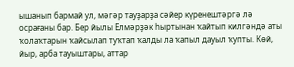ышанып бармай ул, мәгәр тауҙарҙа сәйер күренештәргә лә осрағаны бар. Бер йылы Елмәрҙәк һыртынан ҡайтып килгәндә аты ҡолаҡтарын ҡайсылап туҡтап ҡалды ла ҡапыл дауыл ҡупты. Көй, йыр, арба тауыштары, аттар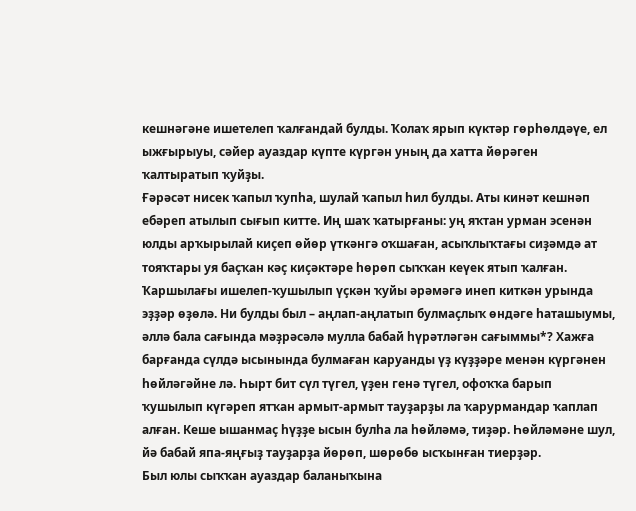кешнәгәне ишетелеп ҡалғандай булды. Ҡолаҡ ярып күктәр гөрһөлдәүе, ел ыжғырыуы, сәйер ауаздар күпте күргән уның да хатта йөрәген ҡалтыратып ҡуйҙы.
Ғәрәсәт нисек ҡапыл ҡупһа, шулай ҡапыл һил булды. Аты кинәт кешнәп ебәреп атылып сығып китте. Иң шаҡ ҡатырғаны: уң яҡтан урман эсенән юлды арҡырылай киҫеп өйөр үткәнгә оҡшаған, асыҡлыҡтағы сиҙәмдә ат тояҡтары уя баҫҡан кәҫ киҫәктәре һөрөп сыҡҡан кеүек ятып ҡалған. Ҡаршылағы ишелеп-ҡушылып үҫкән ҡуйы әрәмәгә инеп киткән урында эҙҙәр өҙөлә. Ни булды был – аңлап-аңлатып булмаҫлыҡ өндәге һаташыумы, әллә бала сағында мәҙрәсәлә мулла бабай һүрәтләгән сағыммы*? Хажға барғанда сүлдә ысынында булмаған каруанды үҙ күҙҙәре менән күргәнен һөйләгәйне лә. Һырт бит сүл түгел, үҙен генә түгел, офоҡҡа барып ҡушылып күгәреп ятҡан армыт-армыт тауҙарҙы ла ҡарурмандар ҡаплап алған. Кеше ышанмаҫ һүҙҙе ысын булһа ла һөйләмә, тиҙәр. Һөйләмәне шул, йә бабай япа-яңғыҙ тауҙарҙа йөрөп, шөрөбө ысҡынған тиерҙәр.
Был юлы сыҡҡан ауаздар баланыҡына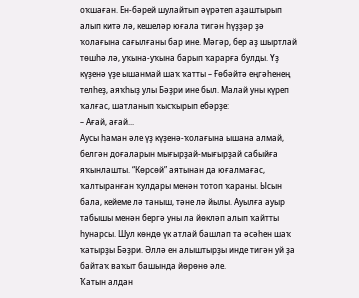оҡшаған. Ен-бәрей шулайтып әүрәтеп аҙаштырып алып китә лә, кешеләр юғала тигән һүҙҙәр ҙә ҡолағына сағылғаны бар ине. Мәгәр, бер аҙ шыртлай төшһә лә, уҡына-уҡына барып ҡарарға булды. Үҙ күҙенә үҙе ышанмай шаҡ ҡатты – Ғөбәйтә еңгәһенең телһеҙ, аяҡһыҙ улы Бәҙри ине был. Малай уны күреп ҡалғас, шатланып ҡысҡырып ебәрҙе:
– Ағай, ағай...
Аусы һаман әле үҙ күҙенә-ҡолағына ышана алмай, белгән доғаларын мығырҙай-мығырҙай сабыйға яҡынлашты. “Көрсөй” аятынан да юғалмағас, ҡалтыранған ҡулдары менән тотоп ҡараны. Ысын бала, кейеме лә таныш, тәне лә йылы. Ауылға ауыр табышы менән бергә уны ла йөкләп алып ҡайтты һунарсы. Шул көндө үк атлай башлап та әсәһен шаҡ ҡатырҙы Бәҙри. Әллә ен алыштырҙы инде тигән уй ҙа байтаҡ ваҡыт башында йөрөнө әле.
Ҡатын алдан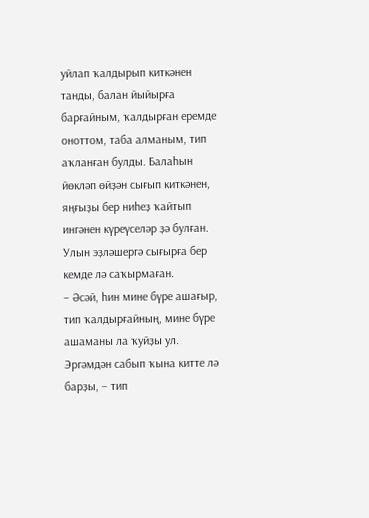уйлап ҡалдырып киткәнен танды, балан йыйырға барғайным, ҡалдырған еремде оноттом, таба алманым, тип аҡланған булды. Балаһын йөкләп өйҙән сығып киткәнен, яңғыҙы бер ниһеҙ ҡайтып ингәнен күреүселәр ҙә булған. Улын эҙләшергә сығырға бер кемде лә саҡырмаған.
– Әсәй, һин мине бүре ашағыр, тип ҡалдырғайның, мине бүре ашаманы ла ҡуйҙы ул. Эргәмдән сабып ҡына китте лә барҙы, – тип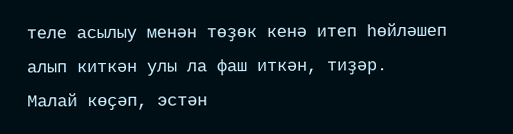теле асылыу менән төҙөк кенә итеп һөйләшеп алып киткән улы ла фаш иткән, тиҙәр.
Малай көҫәп, эстән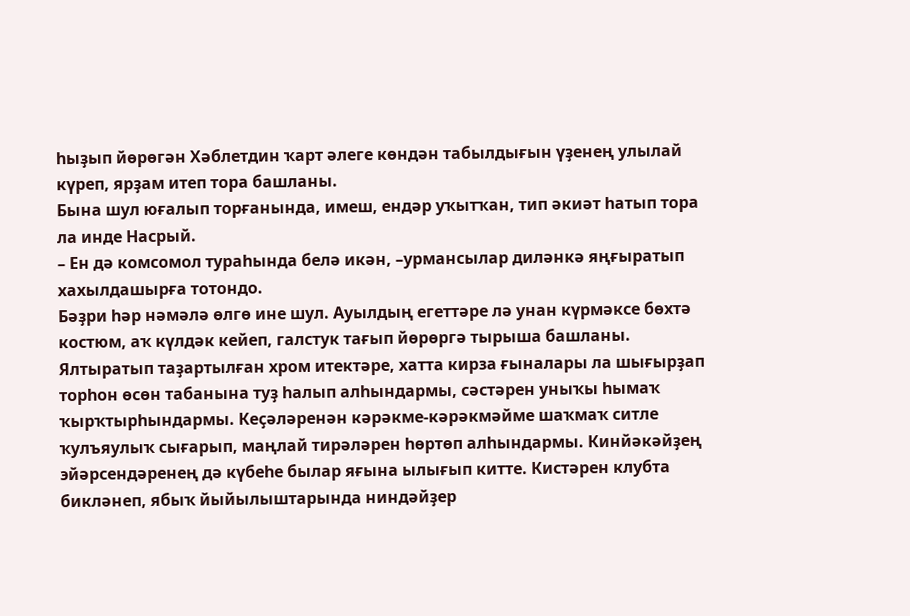һыҙып йөрөгән Хәблетдин ҡарт әлеге көндән табылдығын үҙенең улылай күреп, ярҙам итеп тора башланы.
Бына шул юғалып торғанында, имеш, ендәр уҡытҡан, тип әкиәт һатып тора ла инде Насрый.
– Ен дә комсомол тураһында белә икән, –урмансылар диләнкә яңғыратып хахылдашырға тотондо.
Бәҙри һәр нәмәлә өлгө ине шул. Ауылдың егеттәре лә унан күрмәксе бөхтә костюм, аҡ күлдәк кейеп, галстук тағып йөрөргә тырыша башланы. Ялтыратып таҙартылған хром итектәре, хатта кирза ғыналары ла шығырҙап торһон өсөн табанына туҙ һалып алһындармы, сәстәрен уныҡы һымаҡ ҡырҡтырһындармы. Кеҫәләренән кәрәкме-кәрәкмәйме шаҡмаҡ ситле ҡулъяулыҡ сығарып, маңлай тирәләрен һөртөп алһындармы. Кинйәкәйҙең эйәрсендәренең дә күбеһе былар яғына ылығып китте. Кистәрен клубта бикләнеп, ябыҡ йыйылыштарында ниндәйҙер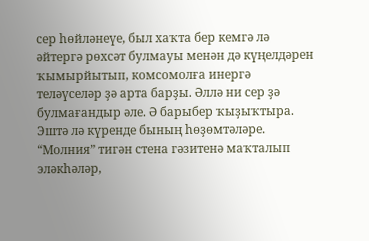сер һөйләнеүе, был хаҡта бер кемгә лә әйтергә рөхсәт булмауы менән дә күңелдәрен ҡымырйытып, комсомолға инергә теләүселәр ҙә арта барҙы. Әллә ни сер ҙә булмағандыр әле. Ә барыбер ҡыҙыҡтыра. Эштә лә күренде бының һөҙөмтәләре. “Молния” тигән стена гәзитенә маҡталып эләкһәләр,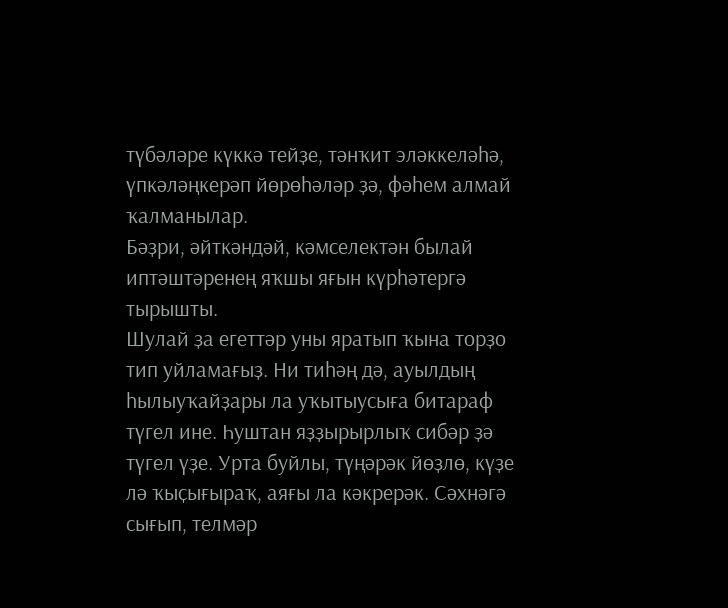түбәләре күккә тейҙе, тәнҡит эләккеләһә, үпкәләңкерәп йөрөһәләр ҙә, фәһем алмай ҡалманылар.
Бәҙри, әйткәндәй, кәмселектән былай иптәштәренең яҡшы яғын күрһәтергә тырышты.
Шулай ҙа егеттәр уны яратып ҡына торҙо тип уйламағыҙ. Ни тиһәң дә, ауылдың һылыуҡайҙары ла уҡытыусыға битараф түгел ине. Һуштан яҙҙырырлыҡ сибәр ҙә түгел үҙе. Урта буйлы, түңәрәк йөҙлө, күҙе лә ҡыҫығыраҡ, аяғы ла кәкрерәк. Сәхнәгә сығып, телмәр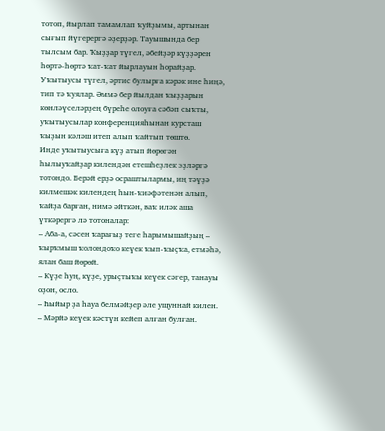тотоп, йырлап тамамлап ҡуйҙымы, артынан сығып йүгерергә әҙерҙәр. Тауышында бер тылсым бар. Ҡыҙҙар түгел, әбейҙәр күҙҙәрен һөртә-һөртә ҡат-ҡат йырлауын һорайҙар. Уҡытыусы түгел, әртис булырға кәрәк ине һиңә, тип тә ҡуялар. Әммә бер йылдан ҡыҙҙарын көнләүселәрҙең бүреһе олоуға сәбәп сыҡты, уҡытыусылар конференцияһынан курсташ ҡыҙын кәләш итеп алып ҡайтып төштө.
Инде уҡытыусыға күҙ атып йөрөгән һылыуҡайҙар килендән етешһеҙлек эҙләргә тотондо. Берәй ерҙә осраштылармы, иң тәүҙә килмешәк килендең һын-ҡиәфәтенән алып, ҡайҙа барған, нимә әйткән, ваҡ иләк аша үткәрергә лә тотоналар:
– Аба-а, сәсен ҡарағыҙ теге һарымышайҙың – ҡырҡмыш ҡолондоҡо кеүек ҡып-ҡыҫҡа, етмәһә, ялан баш йөрөй.
– Күҙе һуң, күҙе, урыҫтыҡы кеүек сәгер, танауы оҙон, осло.
– Һыйыр ҙа һауа белмәйҙер әле ущуннай килен.
– Мәрйә кеүек кәстүн кейеп алған булған.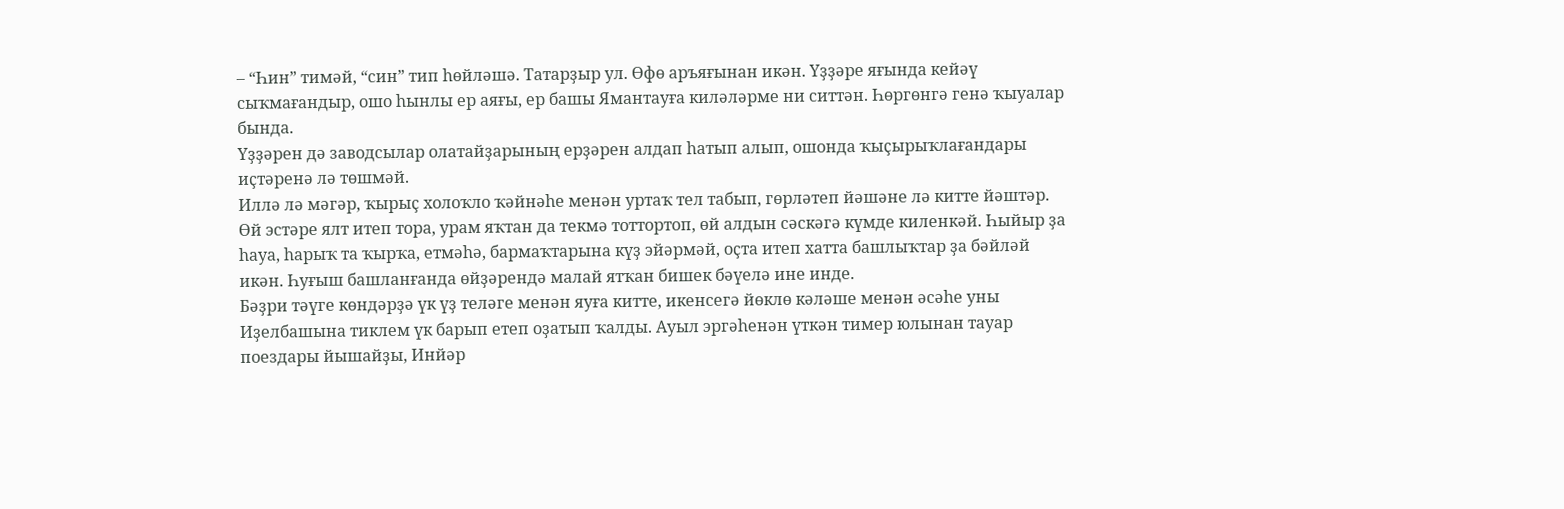– “Һин” тимәй, “син” тип һөйләшә. Татарҙыр ул. Өфө аръяғынан икән. Үҙҙәре яғында кейәү сыҡмағандыр, ошо һынлы ер аяғы, ер башы Ямантауға киләләрме ни ситтән. Һөргөнгә генә ҡыуалар бында.
Үҙҙәрен дә заводсылар олатайҙарының ерҙәрен алдап һатып алып, ошонда ҡыҫырыҡлағандары иҫтәренә лә төшмәй.
Иллә лә мәгәр, ҡырыҫ холоҡло ҡәйнәһе менән уртаҡ тел табып, гөрләтеп йәшәне лә китте йәштәр. Өй эстәре ялт итеп тора, урам яҡтан да текмә тоттортоп, өй алдын сәскәгә күмде киленкәй. Һыйыр ҙа һауа, һарыҡ та ҡырҡа, етмәһә, бармаҡтарына күҙ эйәрмәй, оҫта итеп хатта башлыҡтар ҙа бәйләй икән. Һуғыш башланғанда өйҙәрендә малай ятҡан бишек бәүелә ине инде.
Бәҙри тәүге көндәрҙә үк үҙ теләге менән яуға китте, икенсегә йөклө кәләше менән әсәһе уны Иҙелбашына тиклем үк барып етеп оҙатып ҡалды. Ауыл эргәһенән үткән тимер юлынан тауар поездары йышайҙы, Инйәр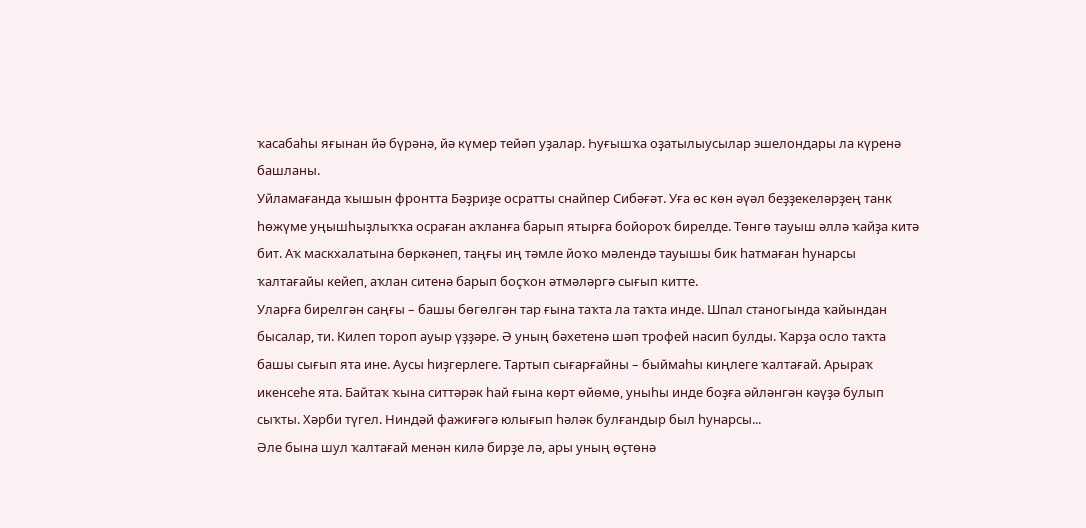ҡасабаһы яғынан йә бүрәнә, йә күмер тейәп уҙалар. Һуғышҡа оҙатылыусылар эшелондары ла күренә башланы.
Уйламағанда ҡышын фронтта Бәҙриҙе осратты снайпер Сибәғәт. Уға өс көн әүәл беҙҙекеләрҙең танк һөжүме уңышһыҙлыҡҡа осраған аҡланға барып ятырға бойороҡ бирелде. Төнгө тауыш әллә ҡайҙа китә бит. Аҡ маскхалатына бөркәнеп, таңғы иң тәмле йоҡо мәлендә тауышы бик һатмаған һунарсы ҡалтағайы кейеп, аҡлан ситенә барып боҫҡон әтмәләргә сығып китте.
Уларға бирелгән саңғы – башы бөгөлгән тар ғына таҡта ла таҡта инде. Шпал станогында ҡайындан бысалар, ти. Килеп тороп ауыр үҙҙәре. Ә уның бәхетенә шәп трофей насип булды. Ҡарҙа осло таҡта башы сығып ята ине. Аусы һиҙгерлеге. Тартып сығарғайны – быймаһы киңлеге ҡалтағай. Арыраҡ икенсеһе ята. Байтаҡ ҡына ситтәрәк һай ғына көрт өйөмө, уныһы инде боҙға әйләнгән кәүҙә булып сыҡты. Хәрби түгел. Ниндәй фажиғәгә юлығып һәләк булғандыр был һунарсы...
Әле бына шул ҡалтағай менән килә бирҙе лә, ары уның өҫтөнә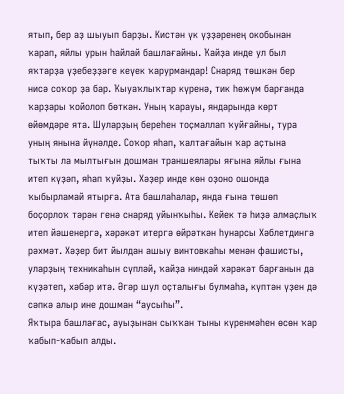ятып, бер аҙ шыуып барҙы. Кистән үк үҙҙәренең окобынан ҡарап, яйлы урын һайлай башлағайны. Ҡайҙа инде ул был яҡтарҙа үҙебеҙҙәге кеүек ҡарурмандар! Снаряд төшкән бер нисә соҡор ҙа бар. Ҡыуаҡлыҡтар күренә, тик һөжүм барғанда ҡарҙары ҡойолоп бөткән. Уның ҡарауы, яндарында көрт өйөмдәре ята. Шуларҙың береһен тоҫмаллап ҡуйғайны, тура уның янына йүнәлде. Соҡор яһап, ҡалтағайын ҡар аҫтына тыҡты ла мылтығын дошман траншеялары яғына яйлы ғына итеп күҙәп, яһап ҡуйҙы. Хәҙер инде көн оҙоно ошонда ҡыбырламай ятырға. Ата башлаһалар, янда ғына төшөп боҫорлоҡ тәрән генә снаряд уйынҡыһы. Кейек тә һиҙә алмаҫлыҡ итеп йәшенергә, хәрәкәт итергә өйрәткән һунарсы Хәблетдингә рәхмәт. Хәҙер бит йылдан ашыу винтовкаһы менән фашисты, уларҙың техникаһын сүпләй, ҡайҙа ниндәй хәрәкәт барғанын да күҙәтеп, хәбәр итә. Әгәр шул оҫталығы булмаһа, күптән үҙен дә сәпкә алыр ине дошман “аусыһы”.
Яҡтыра башлағас, ауыҙынан сыҡҡан тыны күренмәһен өсөн ҡар ҡабып-ҡабып алды.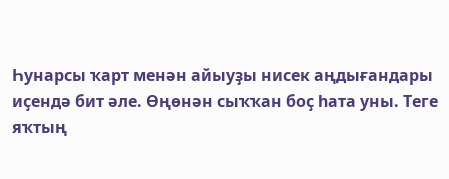Һунарсы ҡарт менән айыуҙы нисек аңдығандары иҫендә бит әле. Өңөнән сыҡҡан боҫ һата уны. Теге яҡтың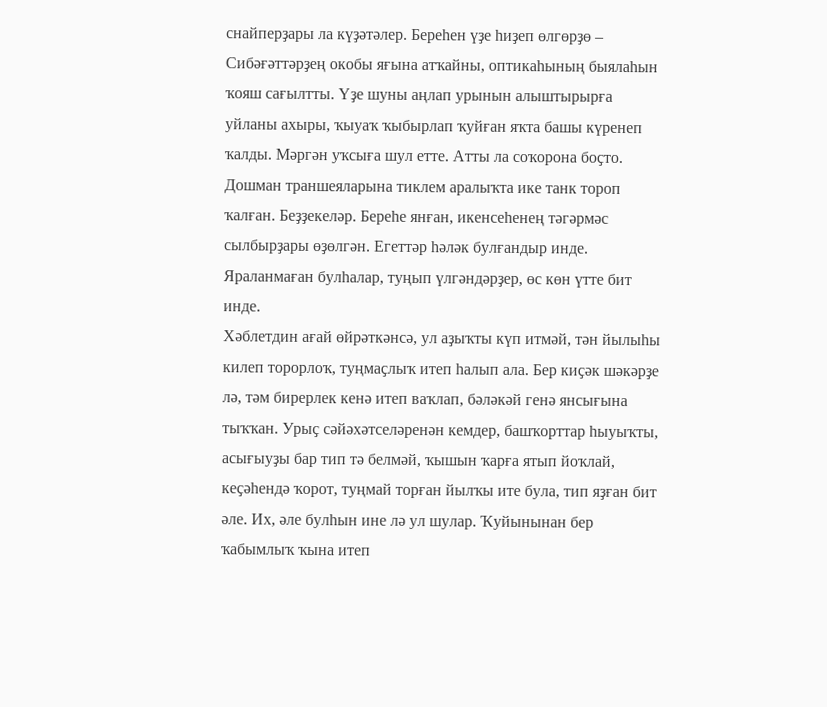снайперҙары ла күҙәтәлер. Береһен үҙе һиҙеп өлгөрҙө – Сибәғәттәрҙең окобы яғына атҡайны, оптикаһының быялаһын ҡояш сағылтты. Үҙе шуны аңлап урынын алыштырырға уйланы ахыры, ҡыуаҡ ҡыбырлап ҡуйған яҡта башы күренеп ҡалды. Мәргән уҡсыға шул етте. Атты ла соҡорона боҫто.
Дошман траншеяларына тиклем аралыҡта ике танк тороп ҡалған. Беҙҙекеләр. Береһе янған, икенсеһенең тәгәрмәс сылбырҙары өҙөлгән. Егеттәр һәләк булғандыр инде. Яраланмаған булһалар, туңып үлгәндәрҙер, өс көн үтте бит инде.
Хәблетдин ағай өйрәткәнсә, ул аҙыҡты күп итмәй, тән йылыһы килеп торорлоҡ, туңмаҫлыҡ итеп һалып ала. Бер киҫәк шәкәрҙе лә, тәм бирерлек кенә итеп ваҡлап, бәләкәй генә янсығына тыҡҡан. Урыҫ сәйәхәтселәренән кемдер, башҡорттар һыуыҡты, асығыуҙы бар тип тә белмәй, ҡышын ҡарға ятып йоҡлай, кеҫәһендә ҡорот, туңмай торған йылҡы ите була, тип яҙған бит әле. Их, әле булһын ине лә ул шулар. Ҡуйынынан бер ҡабымлыҡ ҡына итеп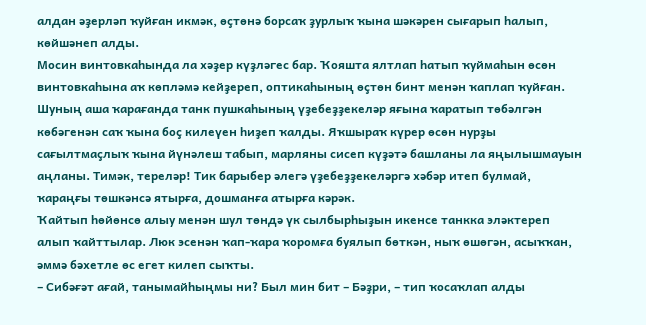алдан әҙерләп ҡуйған икмәк, өҫтөнә борсаҡ ҙурлыҡ ҡына шәкәрен сығарып һалып, көйшәнеп алды.
Мосин винтовкаһында ла хәҙер күҙләгес бар. Ҡояшта ялтлап һатып ҡуймаһын өсөн винтовкаһына аҡ көпләмә кейҙереп, оптикаһының өҫтөн бинт менән ҡаплап ҡуйған. Шуның аша ҡарағанда танк пушкаһының үҙебеҙҙекеләр яғына ҡаратып төбәлгән көбәгенән саҡ ҡына боҫ килеүен һиҙеп ҡалды. Яҡшыраҡ күрер өсөн нурҙы сағылтмаҫлыҡ ҡына йүнәлеш табып, марляны сисеп күҙәтә башланы ла яңылышмауын аңланы. Тимәк, тереләр! Тик барыбер әлегә үҙебеҙҙекеләргә хәбәр итеп булмай, ҡараңғы төшкәнсә ятырға, дошманға атырға кәрәк.
Ҡайтып һөйөнсө алыу менән шул төндә үк сылбырһыҙын икенсе танкка эләктереп алып ҡайттылар. Люк эсенән ҡап-ҡара ҡоромға буялып бөткән, ныҡ өшөгән, асыҡҡан, әммә бәхетле өс егет килеп сыҡты.
– Сибәғәт ағай, танымайһыңмы ни? Был мин бит – Бәҙри, – тип ҡосаҡлап алды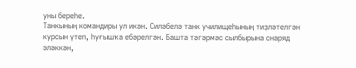уны береһе.
Танкының командиры ул икән. Силәбелә танк училищеһының тиҙләтелгән курсын үтеп, һуғышҡа ебәрелгән. Башта тәгәрмәс сылбырына снаряд эләккән,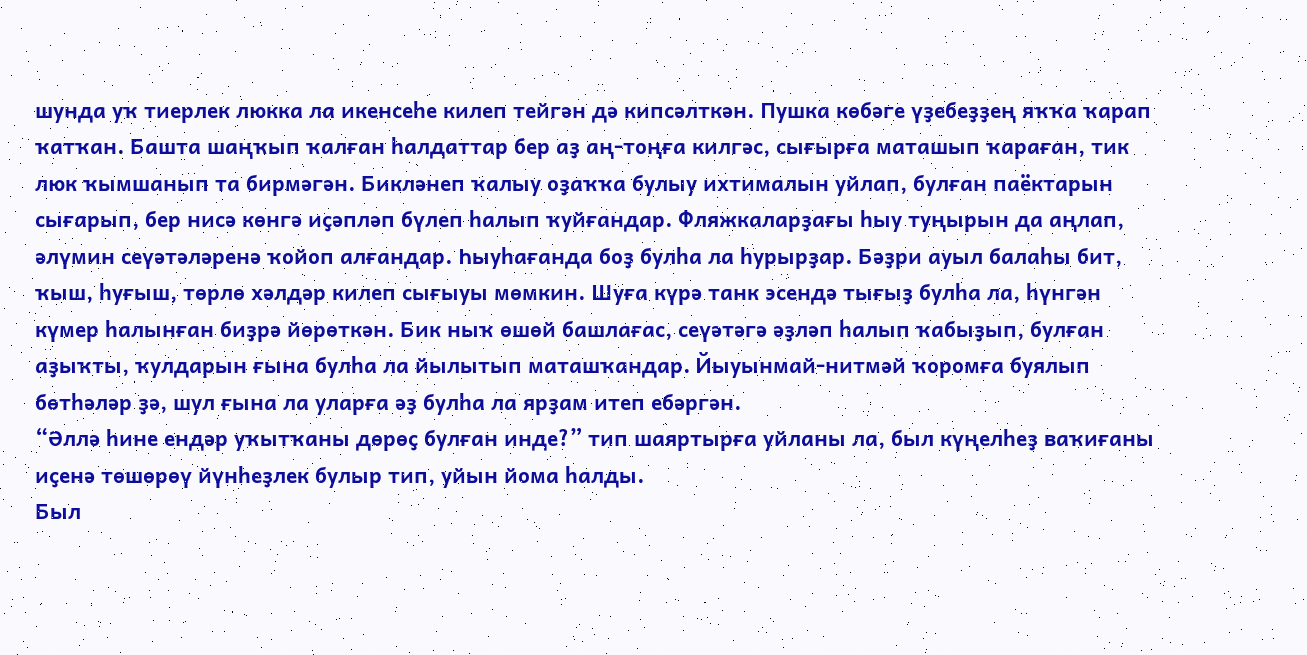шунда уҡ тиерлек люкка ла икенсеһе килеп тейгән дә кипсәлткән. Пушка көбәге үҙебеҙҙең яҡҡа ҡарап ҡатҡан. Башта шаңҡып ҡалған һалдаттар бер аҙ аң-тоңға килгәс, сығырға маташып ҡараған, тик люк ҡымшанып та бирмәгән. Бикләнеп ҡалыу оҙаҡҡа булыу ихтималын уйлап, булған паёктарын сығарып, бер нисә көнгә иҫәпләп бүлеп һалып ҡуйғандар. Фляжкаларҙағы һыу туңырын да аңлап, әлүмин сеүәтәләренә ҡойоп алғандар. Һыуһағанда боҙ булһа ла һурырҙар. Бәҙри ауыл балаһы бит, ҡыш, һуғыш, төрлө хәлдәр килеп сығыуы мөмкин. Шуға күрә танк эсендә тығыҙ булһа ла, һүнгән күмер һалынған биҙрә йөрөткән. Бик ныҡ өшөй башлағас, сеүәтәгә әҙләп һалып ҡабыҙып, булған аҙыҡты, ҡулдарын ғына булһа ла йылытып маташҡандар. Йыуынмай-нитмәй ҡоромға буялып бөтһәләр ҙә, шул ғына ла уларға әҙ булһа ла ярҙам итеп ебәргән.
“Әллә һине ендәр уҡытҡаны дөрөҫ булған инде?” тип шаяртырға уйланы ла, был күңелһеҙ ваҡиғаны иҫенә төшөрөү йүнһеҙлек булыр тип, уйын йома һалды.
Был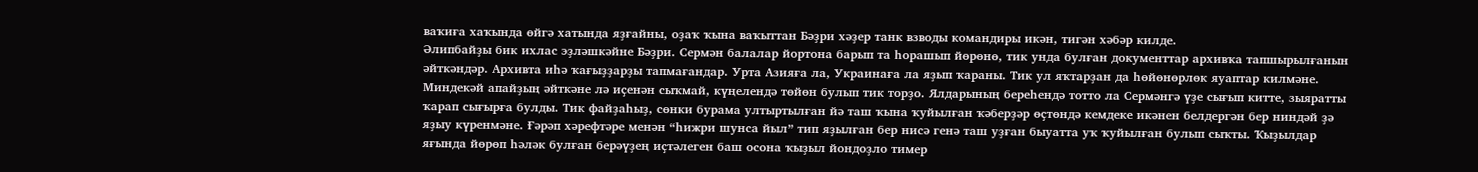ваҡиға хаҡында өйгә хатында яҙғайны, оҙаҡ ҡына ваҡыттан Бәҙри хәҙер танк взводы командиры икән, тигән хәбәр килде.
Әлипбайҙы бик ихлас эҙләшкәйне Бәҙри. Сермән балалар йортона барып та һорашып йөрөнө, тик унда булған документтар архивҡа тапшырылғанын әйткәндәр. Архивта иһә ҡағыҙҙарҙы тапмағандар. Урта Азияға ла, Украинаға ла яҙып ҡараны. Тик ул яҡтарҙан да һөйөнөрлөк яуаптар килмәне.
Миндекәй апайҙың әйткәне лә иҫенән сыҡмай, күңелендә төйөн булып тик торҙо. Ялдарының береһендә тотто ла Сермәнгә үҙе сығып китте, зыяратты ҡарап сығырға булды. Тик файҙаһыҙ, сөнки бурама ултыртылған йә таш ҡына ҡуйылған ҡәберҙәр өҫтөндә кемдеке икәнен белдергән бер ниндәй ҙә яҙыу күренмәне. Ғәрәп хәрефтәре менән “һижри шунса йыл” тип яҙылған бер нисә генә таш уҙған быуатта уҡ ҡуйылған булып сыҡты. Ҡыҙылдар яғында йөрөп һәләк булған берәүҙең иҫтәлеген баш осона ҡыҙыл йондоҙло тимер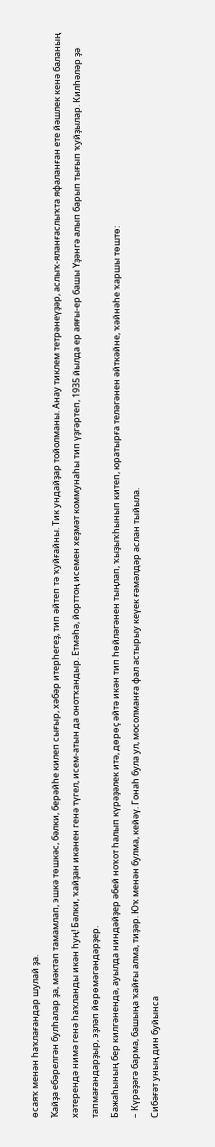өсаяҡ менән һаҡлағандар шулай ҙа.
Ҡайҙа ебәрелгән булһалар ҙа, мәктәп тамамлап, эшкә төшкәс, бәлки, берәйһе килеп сығыр, хәбәр итерһегеҙ, тип әйтеп тә ҡуйғайны. Тик ундайҙар тойолманы. Анау тиклем тетрәнеүҙәр, аслыҡ-яланғаслыҡта яфаланған ете йәшлек кенә баланың хәтерендә нимә генә һаҡланды икән һуң! Бәлки, ҡайҙан икәнен генә түгел, исем-атын да онотҡандыр. Етмәһә, йорттоң исемен хеҙмәт коммунаһы тип үҙгәртеп, 1935 йылда ер аяғы-ер башы Үҙәнгә алып барып тығып ҡуйҙылар. Килһәләр ҙә тапмағандарҙыр, эҙләп йөрөмәгәндәрҙер.
Бажаһының бер килгәнендә, ауылда ниндәйҙер әбей ноҡот һалып күрәҙәлек итә, дөрөҫ әйтә икән тип һөйләгәнен тыңлап, ҡыҙыҡһынып китеп, юратырға теләгәнен әйткәйне, ҡәйнәһе ҡаршы төштө:
– Күрәҙәгә барма, башыңа ҡайғы алма, тиҙәр. Юҡ менән булма, кейәү. Гонаһ була ул, мосолманға фал астырыу кеүек ғәмәлдәр аслан тыйыла.
Сибәғәт уның дин буйынса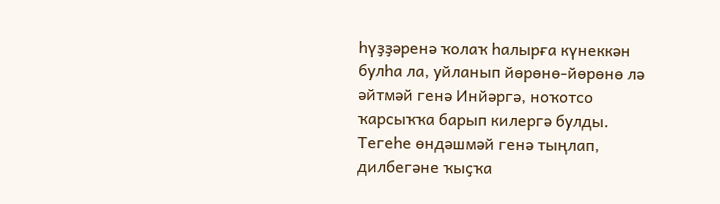һүҙҙәренә ҡолаҡ һалырға күнеккән булһа ла, уйланып йөрөнө-йөрөнө лә әйтмәй генә Инйәргә, ноҡотсо ҡарсыҡҡа барып килергә булды. Тегеһе өндәшмәй генә тыңлап, дилбегәне ҡыҫҡа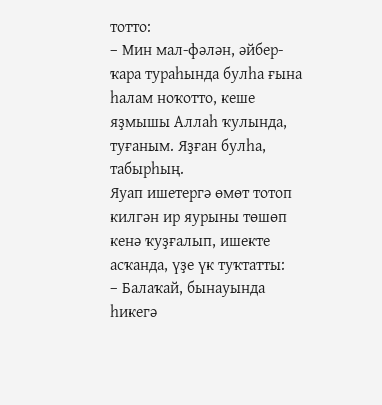тотто:
– Мин мал-фәлән, әйбер-ҡара тураһында булһа ғына һалам ноҡотто, кеше яҙмышы Аллаһ ҡулында, туғаным. Яҙған булһа, табырһың.
Яуап ишетергә өмөт тотоп килгән ир яурыны төшөп кенә ҡуҙғалып, ишекте асҡанда, үҙе үк туҡтатты:
– Балаҡай, бынауында һикегә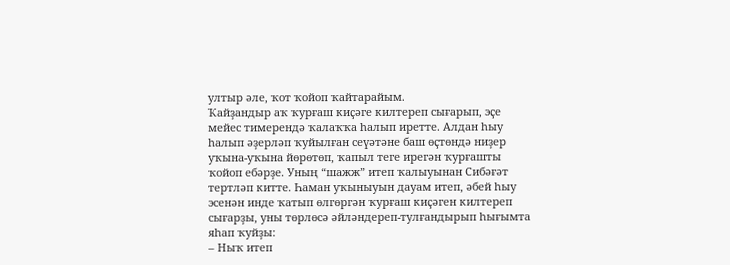ултыр әле, ҡот ҡойоп ҡайтарайым.
Ҡайҙандыр аҡ ҡурғаш киҫәге килтереп сығарып, эҫе мейес тимерендә ҡалаҡҡа һалып иретте. Алдан һыу һалып әҙерләп ҡуйылған сеүәтәне баш өҫтөндә ниҙер уҡына-уҡына йөрөтөп, ҡапыл теге ирегән ҡурғашты ҡойоп ебәрҙе. Уның “шажж” итеп ҡалыуынан Сибәғәт тертләп китте. Һаман уҡыныуын дауам итеп, әбей һыу эсенән инде ҡатып өлгөргән ҡурғаш киҫәген килтереп сығарҙы, уны төрлөсә әйләндереп-тулғандырып һығымта яһап ҡуйҙы:
– Ныҡ итеп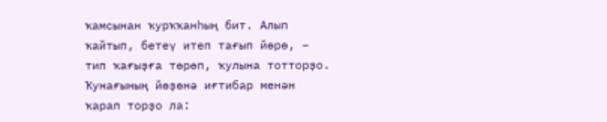ҡамсынан ҡурҡҡанһың бит. Алып ҡайтып, бетеү итеп тағып йөрө, – тип ҡағыҙға төрөп, ҡулына тотторҙо.
Ҡунағының йөҙөнә иғтибар менән ҡарап торҙо ла: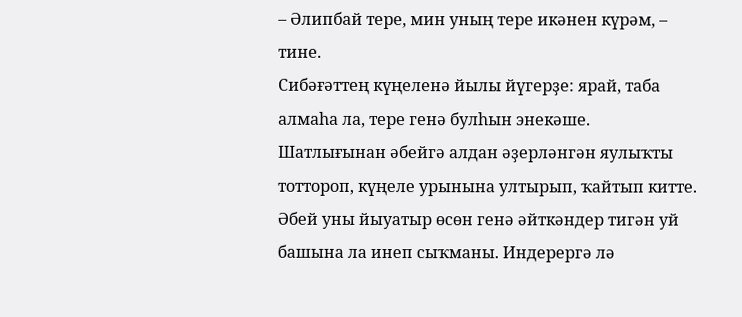– Әлипбай тере, мин уның тере икәнен күрәм, – тине.
Сибәғәттең күңеленә йылы йүгерҙе: ярай, таба алмаһа ла, тере генә булһын энекәше. Шатлығынан әбейгә алдан әҙерләнгән яулыҡты тоттороп, күңеле урынына ултырып, ҡайтып китте. Әбей уны йыуатыр өсөн генә әйткәндер тигән уй башына ла инеп сыҡманы. Индерергә лә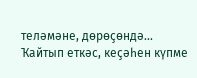теләмәне, дөрөҫөндә...
Ҡайтып еткәс, кеҫәһен күпме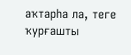аҡтарһа ла, теге ҡурғашты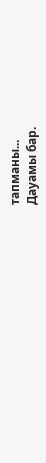тапманы...
Дауамы бар.